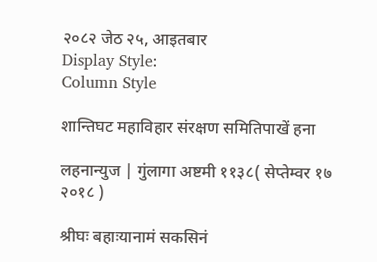२०८२ जेठ २५, आइतबार
Display Style:
Column Style

शान्तिघट महाविहार संरक्षण समितिपाखें हना

लहनान्युज | गुंलागा अष्टमी ११३८( सेप्तेम्वर १७ २०१८ )

श्रीघः बहाःयानामं सकसिनं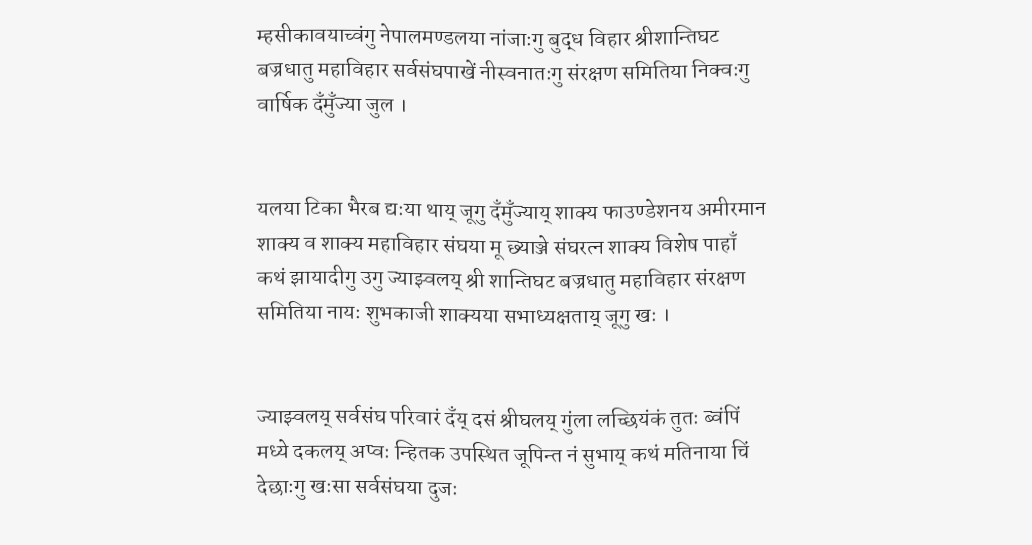म्हसीकावयाच्वंगु नेपालमण्डलया नांजाःगु बुद्ध विहार श्रीशान्तिघट बज्रधातु महाविहार सर्वसंघपाखें नीस्वनातःगु संरक्षण समितिया निक्वःगु वार्षिक दँमुँज्या जुल ।


यलया टिका भैरब द्यःया थाय् जूगु दँमुँज्याय् शाक्य फाउण्डेशनय अमीरमान शाक्य व शाक्य महाविहार संघया मू छ्याञ्जे संघरत्न शाक्य विशेष पाहाँ कथं झायादीगु उगु ज्याझ्वलय् श्री शान्तिघट बज्रधातु महाविहार संरक्षण समितिया नायः शुभकाजी शाक्यया सभाध्यक्षताय् जूगु खः ।


ज्याझ्वलय् सर्वसंघ परिवारं दँय् दसं श्रीघलय् गुंला लच्छियंकं तुतः ब्वंपिं मध्ये दकलय् अप्वः न्हितक उपस्थित जूपिन्त नं सुभाय् कथं मतिनाया चिं देछाःगु खःसा सर्वसंघया दुजः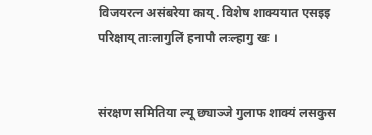विजयरत्न असंबरेया काय्. विशेष शाक्ययात एसइइ परिक्षाय् ताःलागुलिं हनापौ लःल्हागु खः ।


संरक्षण समितिया ल्यू छ्याञ्जे गुलाफ शाक्यं लसकुस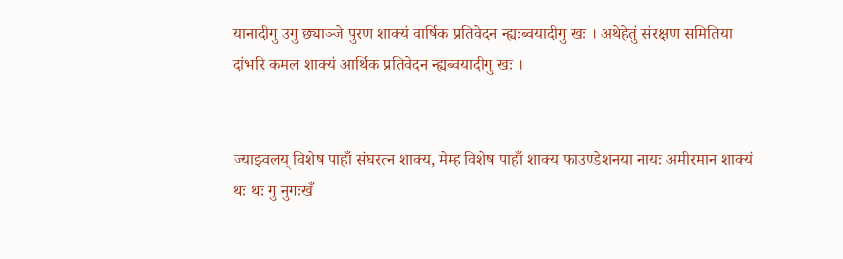यानादीगु उगु छ्याञ्जे पुरण शाक्यं वार्षिक प्रतिवेदन न्ह्यःब्वयादीगु खः । अथेहेतुं संरक्षण समितिया दांभरि कमल शाक्यं आर्थिक प्रतिवेदन न्ह्यब्वयादीगु खः ।


ज्याझ्वलय् विशेष पाहाँ संघरत्न शाक्य, मेम्ह विशेष पाहाँ शाक्य फाउण्डेशनया नायः अमीरमान शाक्यं थः थः गु नुगःखँ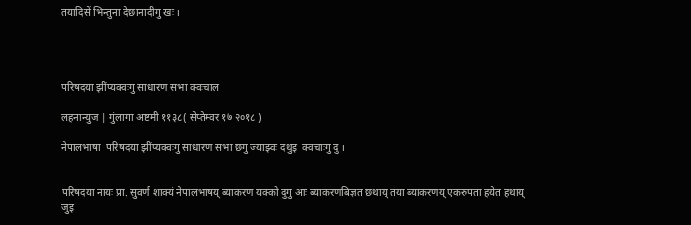तयादिसें भिन्तुना देछानादीगु खः ।




परिषदया झींप्यक्वःगु साधारण सभा क्वःचाल

लहनान्युज | गुंलागा अष्टमी ११३८( सेप्तेम्वर १७ २०१८ )

नेपालभाषा  परिषदया झींप्यक्वःगु साधारण सभा छगु ज्याझ्वः दथुइ  क्वचाःगु दु ।


परिषदया नायः प्रा. सुवर्ण शाक्यं नेपालभाषय् ब्याकरण यक्को दुगु आः ब्याकरणबिज्ञत छथाय् तया ब्याकरणय् एकरुपता हयेत हथाय् जुइ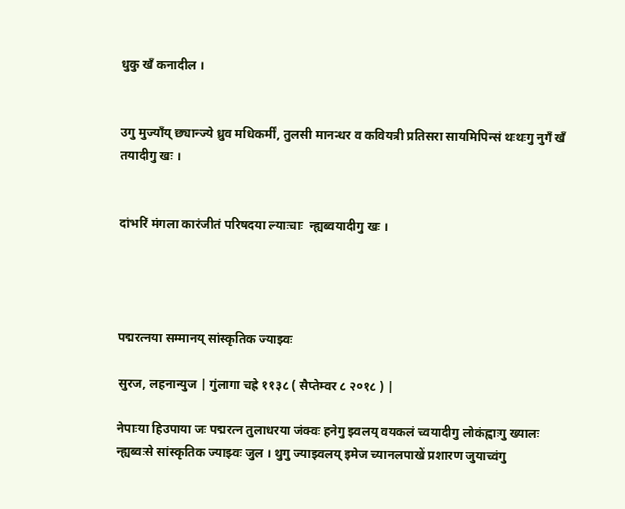धुकु खँ कनादील ।


उगु मुज्याँय् छ्यान्ज्ये ध्रुव मधिकर्मीं, तुलसी मानन्धर व कवियत्री प्रतिसरा सायमिपिन्सं थःथःगु नुगँ खँ तयादीगु खः ।


दांभरिं मंगला कारंजीतं परिषदया ल्याःचाः  न्ह्यब्वयादीगु खः ।




पद्मरत्नया सम्मानय् सांस्कृतिक ज्याझ्वः

सुरज, लहनान्युज | गुंलागा चह्रे ११३८ ( सैप्तेम्वर ८ २०१८ ) |

नेपाःया हिउपाया जः पद्मरत्न तुलाधरया जंक्वः हनेगु झ्वलय् वयकलं च्वयादीगु लोकंह्वाःगु ख्यालः न्ह्यब्वःसे सांस्कृतिक ज्याझ्वः जुल । थुगु ज्याझ्वलय् इमेज च्यानलपाखें प्रशारण जुयाच्वंगु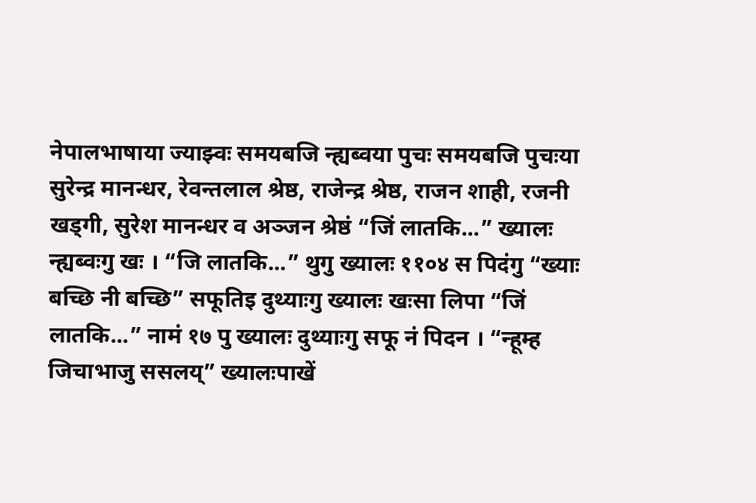नेपालभाषाया ज्याझ्वः समयबजि न्ह्यब्वया पुचः समयबजि पुचःया सुरेन्द्र मानन्धर, रेवन्तलाल श्रेष्ठ, राजेन्द्र श्रेष्ठ, राजन शाही, रजनी खड्गी, सुरेश मानन्धर व अञ्जन श्रेष्ठं “जिं लातकि...” ख्यालः न्ह्यब्वःगु खः । “जि लातकि...” थुगु ख्यालः ११०४ स पिदंगु “ख्याः बच्छि नी बच्छि” सफूतिइ दुथ्याःगु ख्यालः खःसा लिपा “जिं लातकि...” नामं १७ पु ख्यालः दुथ्याःगु सफू नं पिदन । “न्हूम्ह जिचाभाजु ससलय्” ख्यालःपाखें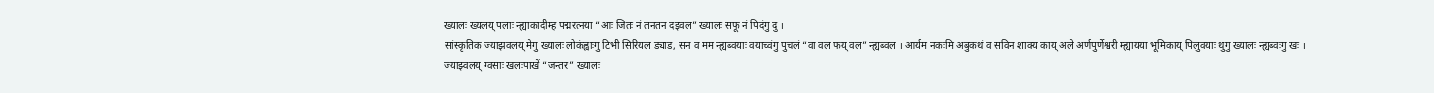ख्यालः ख्यलय् पलाः न्ह्याकादीम्ह पद्मरत्नया “आः जितः नं तनतन दइवल” ख्यालः सफू नं पिदंगु दु ।
सांस्कृतिक ज्याझवलय् मेगु ख्यालः लोकंह्वाःगु टिभी सिरियल ड्याड, सन व मम न्ह्यब्वयाः वयाच्वंगु पुचलं “वा वल फय् वल” न्ह्यब्वल । आर्यम नकःमि अबुकथं व सविन शाक्य काय् अले अर्णपुर्णेश्वरी म्ह्यायया भूमिकाय् पिलुवयाः थुगु ख्यालः न्ह्यब्वःगु खः ।
ज्याझ्वलय् ग्वसाः खलःपाखें “जन्तर” ख्यालः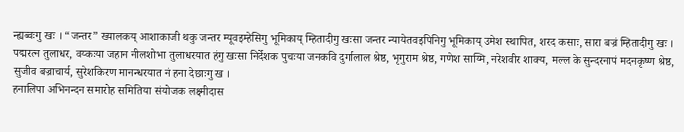न्ह्यब्वःगु खः । “जन्तर” ख्यालकय् आशाकाजी थकु जन्तर म्यूवइम्हेसिगु भूमिकाय् म्हितादीगु खःसा जन्तर न्यायेतवइपिनिगु भूमिकाय् उमेश स्थापित, शरद कसाः, सारा बज्रं म्हितादीगु खः ।
पद्मरत्न तुलाधर, वय्कःया जहान नीलशोभा तुलाधरयात हंगु खःसा निर्देशक पुचःया जनकवि दुर्गालाल श्रेष्ठ, भृगुराम श्रेष्ठ, गणेश साय्मि, नरेशवीर शाक्य, मल्ल के सुन्दरनापं मदनकृष्ण श्रेष्ठ, सुजीव बज्राचार्य, सुरेशकिरण मानन्धरयात नं हना देछाःगु ख ।
हनालिपा अभिनन्दन समारोह समितिया संयोजक लक्ष्मीदास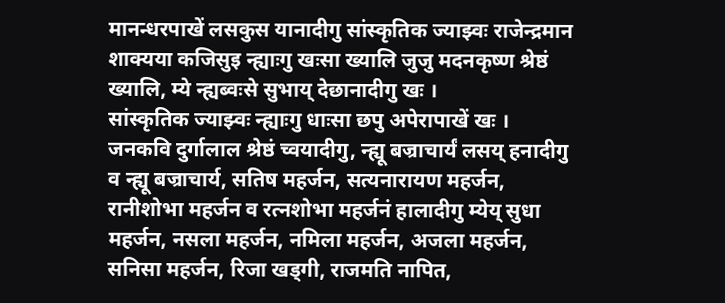मानन्धरपाखें लसकुस यानादीगु सांस्कृतिक ज्याझ्वः राजेन्द्रमान शाक्यया कजिसुइ न्ह्याःगु खःसा ख्यालि जुजु मदनकृष्ण श्रेष्ठं ख्यालि, म्ये न्ह्यब्वःसे सुभाय् देछानादीगु खः ।
सांस्कृतिक ज्याझ्वः न्ह्याःगु धाःसा छपु अपेरापाखें खः । जनकवि दुर्गालाल श्रेष्ठं च्वयादीगु, न्ह्यू बज्राचार्यं लसय् हनादीगु  व न्ह्यू बज्राचार्य, सतिष महर्जन, सत्यनारायण महर्जन, रानीशोभा महर्जन व रत्नशोभा महर्जनं हालादीगु म्येय् सुधा महर्जन, नसला महर्जन, नमिला महर्जन, अजला महर्जन, सनिसा महर्जन, रिजा खड्गी, राजमति नापित,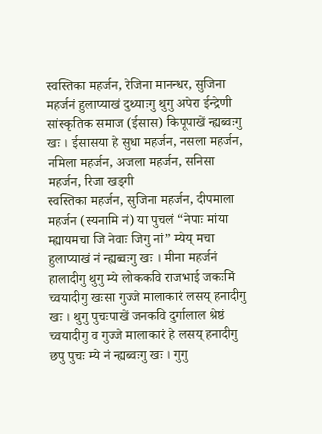स्वस्तिका महर्जन, रेजिना मानन्धर, सुजिना महर्जनं हुलाप्याखं दुथ्याःगु थुगु अपेरा ईन्द्रेणी सांस्कृतिक समाज (ईसास) किपूपाखें न्ह्यब्वःगु खः । ईसासया हे सुधा महर्जन, नसला महर्जन, नमिला महर्जन, अजला महर्जन, सनिसा महर्जन, रिजा खड्गी
स्वस्तिका महर्जन, सुजिना महर्जन, दीपमाला महर्जन (स्यनामि नं) या पुचलं “नेपाः मांया म्ह्यायमचा जि नेवाः जिगु नां” म्येय् मचा हुलाप्याखं नं न्ह्यब्वःगु खः । मीना महर्जनं हालादीगु थुगु म्ये लोककवि राजभाई जकःमिं च्वयादीगु खःसा गुज्जे मालाकारं लसय् हनादीगु खः । थुगु पुचःपाखें जनकवि दुर्गालाल श्रेष्ठं च्वयादीगु व गुज्जे मालाकारं हे लसय् हनादीगु छपु पुचः म्ये नं न्ह्यब्वःगु खः । गुगु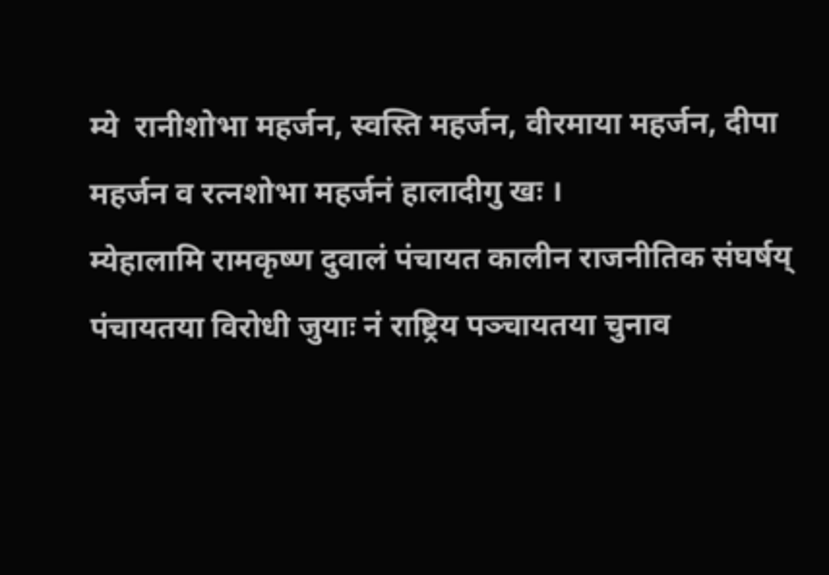म्ये  रानीशोभा महर्जन, स्वस्ति महर्जन, वीरमाया महर्जन, दीपा महर्जन व रत्नशोभा महर्जनं हालादीगु खः ।
म्येहालामि रामकृष्ण दुवालं पंचायत कालीन राजनीतिक संघर्षय् पंचायतया विरोधी जुयाः नं राष्ट्रिय पञ्चायतया चुनाव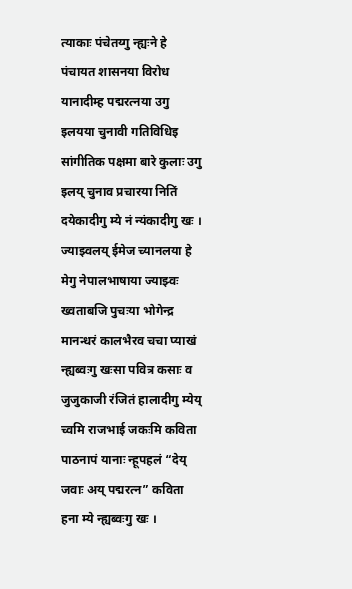त्याकाः पंचेतय्गु न्ह्यःने हे पंचायत शासनया विरोध यानादीम्ह पद्मरत्नया उगु इलयया चुनावी गतिविधिइ सांगीतिक पक्षमा बारे कुलाः उगु इलय् चुनाव प्रचारया नितिं दयेकादीगु म्ये नं न्यंकादीगु खः ।
ज्याझ्वलय् ईमेज च्यानलया हे मेगु नेपालभाषाया ज्याझ्वः ख्वताबजि पुचःया भोगेन्द्र मानन्धरं कालभैरव चचा प्याखं न्ह्यब्वःगु खःसा पवित्र कसाः व जुजुकाजी रंजितं हालादीगु म्येय् च्वमि राजभाई जकःमि कविता पाठनापं यानाः न्हूपहलं “देय् जवाः अय् पद्मरत्न” कविता हना म्ये न्ह्यब्वःगु खः ।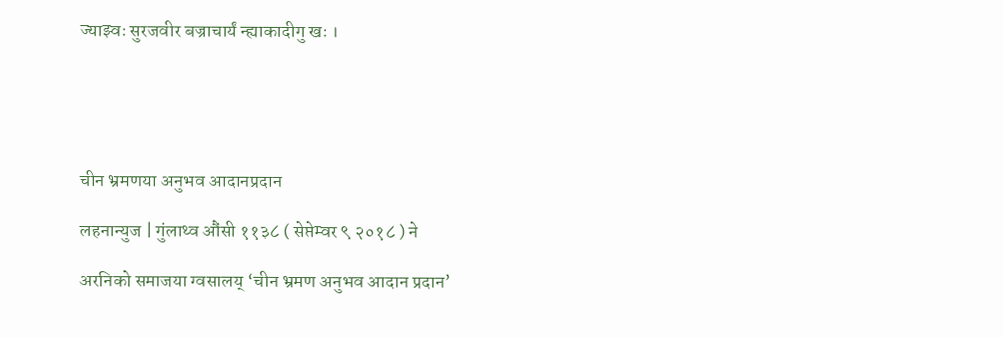ज्याझ्वः सुरजवीर बज्राचार्यं न्ह्याकादीगु खः ।





चीन भ्रमणया अनुभव आदानप्रदान

लहनान्युज | गुंलाथ्व औंसी ११३८ ( सेप्तेम्वर ९ २०१८ ) ने

अरनिको समाजया ग्वसालय् ‘चीन भ्रमण अनुभव आदान प्रदान’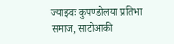ज्याझ्वः कुपण्डोलया प्रतिभा समाज, साटोआकी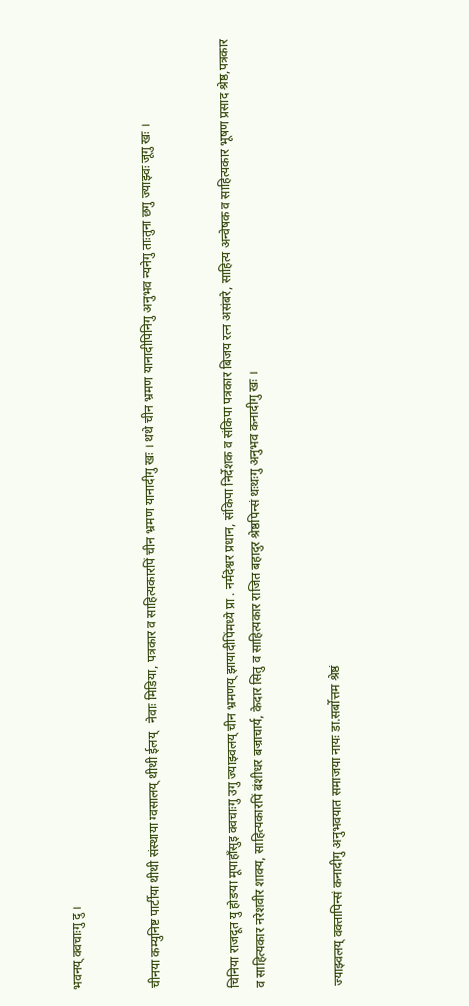भवनय् क्वचाःगु दु ।


चीनया कम्युनिष्ट पार्टीया थीथी संस्थाया ग्वसालय् थीथी ईलय्   नेवाः मिडिया, पत्रकार व साहित्यकारपिं चीन भ्रमण यानादीगु खः । थथे चीन भ्रमण यानादीपिनिगु अनुभव न्यनेगु ताःतुना छगु ज्याझ्वः जूगु खः ।


चिनिया राजदूत यु होङया मूपाहाँसुइ क्वचाःगु उगु ज्याझ्वलय् चीन भ्रमणय् झायादीपिंमध्ये प्रा . नर्मदेश्वर प्रधान, संकिपा निर्देशक व संकिपा पत्रकार बिजय रत्न असंबरे, साहित्य अन्वेषक व साहित्यकार भूषण प्रसाद श्रेष्ठ,पत्रकार व साहित्यकार नरेशवीर शाक्य, साहित्यकारपिं बंशीधर बज्राचार्य, केदार सितु व साहित्यकार राजित बहादुर श्रेष्ठपिन्सं थःथःगु अनुभव कनादीगु खः ।


ज्याझ्वलय् वक्तापिन्सं कनादीगु अनुभवयात समाजया नायः डा.सर्बोत्तम श्रेष्ठं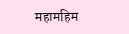महामहिम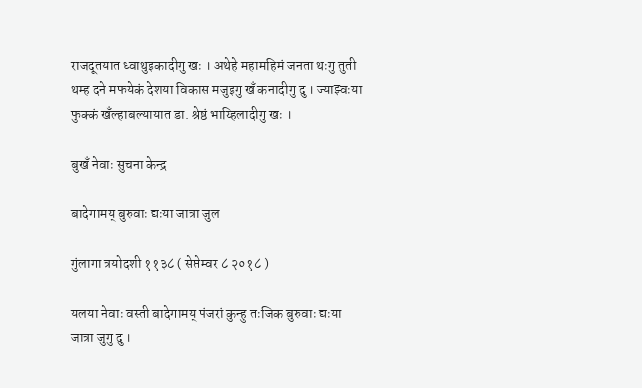राजदूतयात ध्वाथुइकादीगु खः । अथेहे महामहिमं जनता थःगु तुती थम्ह दने मफयेकं देशया विकास मजुइगु खँ कनादीगु दु । ज्याझ्वःया फुक्कं खँल्हाबल्यायात डा. श्रेष्ठं भाय्हिलादीगु खः ।

बुखँ नेवाः सुचना केन्द्र

बादेगामय् बुरुवाः द्यःया जात्रा जुल

गुंलागा त्रयोदशी ११३८ ( सेप्तेम्वर ८ २०१८ )

यलया नेवाः वस्ती बादेगामय् पंजरां कुन्हु तःजिक बुरुवाः द्यःया जात्रा जुगु दु ।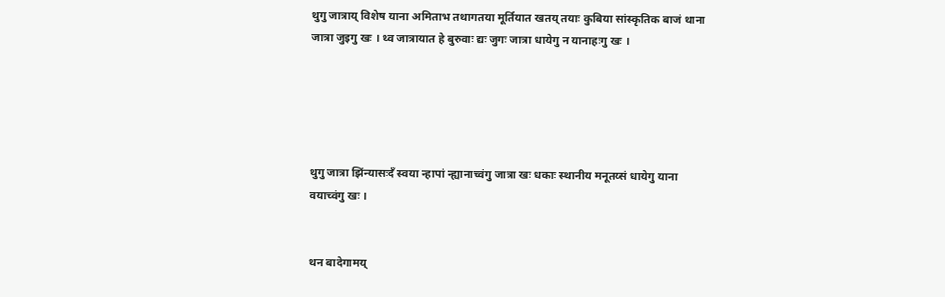थुगु जात्राय् विशेष याना अमिताभ तथागतया मूर्तियात खतय् तयाः कुबिया सांस्कृतिक बाजं थाना जात्रा जुइगु खः । थ्व जात्रायात हे बुरुवाः द्यः जुगः जात्रा धायेगु न यानाहःगु खः ।





थुगु जात्रा झिंन्यासःदँ स्वया न्हापां न्ह्यानाच्वंगु जात्रा खः धकाः स्थानीय मनूतय्सं धायेगु याना वयाच्वंगु खः ।


थन बादेगामय्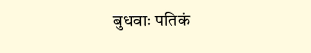बुधवाः पतिकं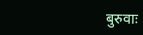बुरुवाः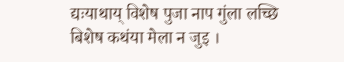द्यःयाथाय् विशेष पुजा नाप गुंला लच्छि बिशेष कथंया मेला न जुइ ।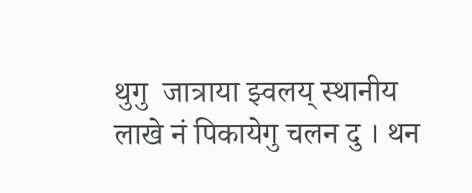थुगु  जात्राया झ्वलय् स्थानीय लाखे नं पिकायेगु चलन दु । थन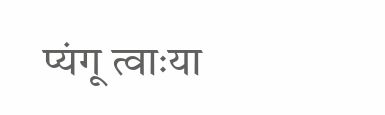प्यंगू त्वाःया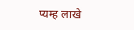प्यम्ह लाखे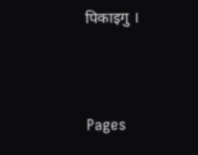पिकाइगु ।




Pages